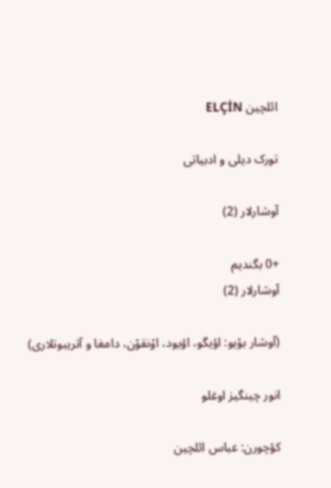ائلچین ELÇİN

تورک دیلی و ادبیاتی

آوشارلار (2)

+0 بگندیم
آوشارلار (2)

(آوشار بوْیو: اؤیگو، اؤیود، اوْنقوْن، دامغا و آتریبوتلاری)

انور چینگیز اوغلو

کؤچورن: عباس ائلچین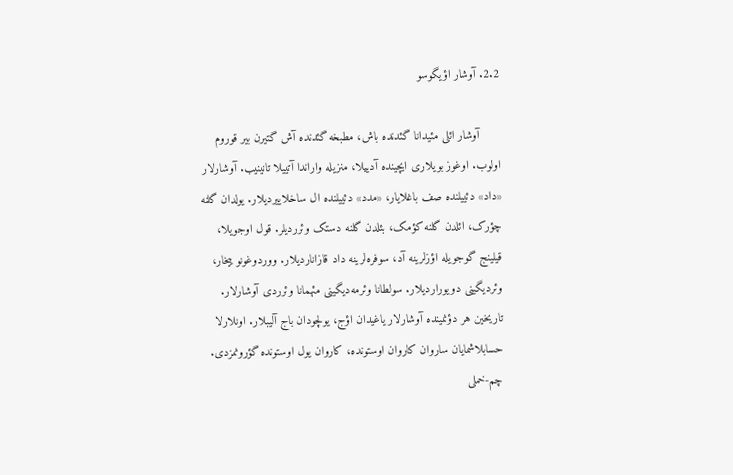2.2. آوشار اؤیگوسو

      آوشار ائلی مئیدانا گئدنده باش، مطبخه گئدنده آش گتیرن بیر قوروم اولوب. اوغوز بویلاری ایچینده آدییلا، منزیله واراندا آتییلا تانینیب. آوشارلار «داد» دئییلنده صف باغلایار، «مدد» دئییلنده ال ساخلاییردیلار. یولدان گلنه چؤرک، ائلدن گلنه کؤمک، بئلدن گلنه دستک وئرردیلر. قول اوجویلا، قیلینج گوجویله اؤزلرینه آد، سوفره‌لرینه داد قازاناردیلار. ووردوغونو ییخار، وئردیگینی دویوراردیلار. سولطانا وئرمه‌دیگینی مئهمانا وئرردی آوشارلار. تاریخین هر دؤنمینده آوشارلار یاغیدان اؤج، یولچودان باج آلیبلار. اونلارلا حسابلاشمایان ساروان کاروان اوستونده، کاروان یول اوستونده گؤرونمزدی. چم-خملی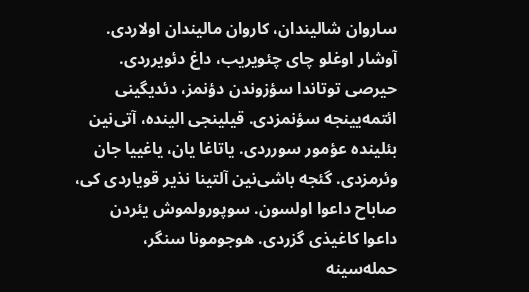ساروان شالیندان، کاروان مالیندان اولاردی. آوشار اوغلو چای چئویریب، داغ دئویرردی. حیرصی توتاندا سؤزوندن دؤنمز، دئدیگینی ائتمه‌یینجه سؤنمزدی. قیلینجی الینده، آتی‌نین بئلینده عؤمور سورردی. یاتاغا یان، یاغییا جان وئرمزدی. گئجه باشی‌نین آلتینا نذیر قویاردی کی، صاباح داعوا اولسون. سوپورولموش یئردن داعوا کاغیذی گزردی. هوجومونا سنگر، حمله‌سینه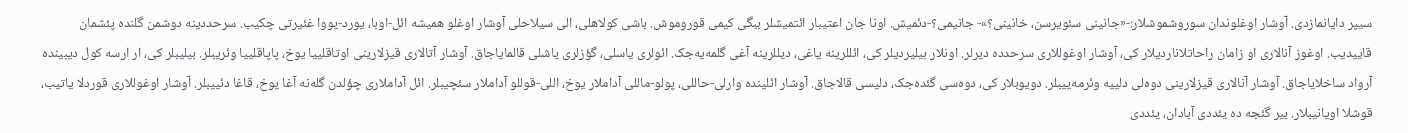سیپر دایانمازدی. آوشار اوغلوندان سوروشموشلار:-«جانینی سئویرسن، خانینی؟»- جانیمی؟-دئمیش. اونا جان اعتیبار ائتمیشلر ببگی کیمی قوروموش. باشی کولاهلی، الی سیلاحلی آوشار اوغلو همیشه ائل-اوبا، یورد-یووا غئیرتی چکیب. سرحددینه دوشمن گلنده پئشمان قاییدیب. اوغوز آنالاری او زامان راحاتلاناردیلار کی، آوشار اوغوللاری سرحدده دیرلر. اونلار بیلیردیلر کی، ائللرینه یاغی، دیللرینه آغی گلمه‌یه‌جک. ائولری یاسلی، گؤزلری یاشلی قالمایاجاق. آوشار آتالاری قیزلارینی اوتاقلییا یوخ، پاپاقلییا وئریبلر. بیلیبلر کی، ار ارسه کول دیبینده آرواد ساخلایاجاق. آوشار آنالاری قیزلارینی دوه‌لی دلییه وئرمه‌ییبلر. دویوبلار کی، دوه‌سی گئده‌جک، دلیسی قالاجاق. آوشار ائلینده وارلی-حاللی، پولو-ماللی آداملار یوخ، اللی-قوللو آداملار سئچیبلر. ائل آداملاری چؤلدن گله‌نه آغا یوخ، قاغا دئییبلر. آوشار اوغوللاری قوردلا یاتیب، قوشلا اویانیبلار. بیر گئجه ده یئددی آبادان، یئددی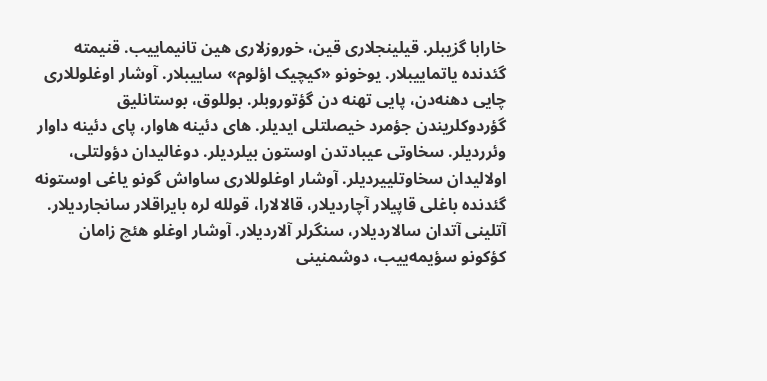خارابا گزیبلر. قیلینجلاری قین، خوروزلاری هین تانیماییب. قنیمته گئدنده یاتماییبلار. یوخونو «کیچیک اؤلوم» ساییبلار. آوشار اوغلوللاری چایی دهنه‌دن، پایی تهنه دن گؤتوروبلر. بوللوق، بوستانلیق گؤردوکلریندن جؤمرد خیصلتلی ایدیلر. های دئینه هاوار، پای دئینه داوار وئرردیلر. سخاوتی عیبادتدن اوستون بیلردیلر. دوغالیدان دؤولتلی، اولالیدان سخاوتلییردیلر. آوشار اوغلوللاری ساواش گونو یاغی اوستونه گئدنده باغلی قاپیلار آچاردیلار، قالالارا، قولله لره بایراقلار سانجاردیلار. آتلینی آتدان سالاردیلار، سنگرلر آلاردیلار. آوشار اوغلو هئچ زامان کؤکونو سؤیمه‌ییب، دوشمنینی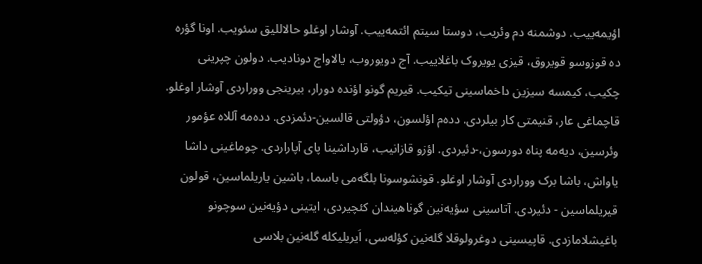اؤیمه‌ییب. دوشمنه دم وئریب، دوستا سیتم ائتمه‌ییب. آوشار اوغلو حالاللیق سئویب. اونا گؤره ده قوزوسو قویروق، قیزی یویروک باغلاییب. آج دویوروب، یالاواج دونادیب. دولون چپرینی چکیب، کیمسه سیزین داخماسینی تیکیب. قیریم گونو اؤنده دورار، بیرینجی ووراردی آوشار اوغلو. قاچماغی عار، قنیمتی کار بیلردی. دده‌م اؤلسون، دؤولتی قالسین-دئمزدی. دده‌مه آللاه عؤمور وئرسین، دیه‌مه پناه دورسون،-دئیردی. اؤزو قازانیب، قارداشینا پای آپاراردی. چوماغینی داشا یاواش، باشا برک ووراردی آوشار اوغلو. قونشوسونا بلگه‌می باسما، باشین یاریلماسین، قولون قیریلماسین - دئیردی. آتاسینی سؤیه‌نین گوناهیندان کئچیردی، ایتینی دؤیه‌نین سوچونو باغیشلامازدی. قاپیسینی دوغرولوقلا گله‌نین کؤله‌سی، اَیریلیکله گله‌نین بلاسی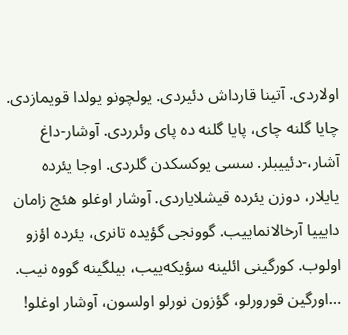اولاردی. آتینا قارداش دئیردی. یولچونو یولدا قویمازدی. چایا گلنه چای، پایا گلنه ده پای وئرردی. آوشار-داغ آشار،-دئییبلر. سسی یوکسکدن گلردی. اوجا یئرده یایلار، دوزن یئرده قیشلایاردی. آوشار اوغلو هئچ زامان دایییا آرخالانماییب. گوونجی گؤیده تانری، یئرده اؤزو اولوب. کورگینی ائلینه سؤیکه‌ییب، بیلگینه گووه نیب. …اورگین قورورلو، گؤزون نورلو اولسون، آوشار اوغلو!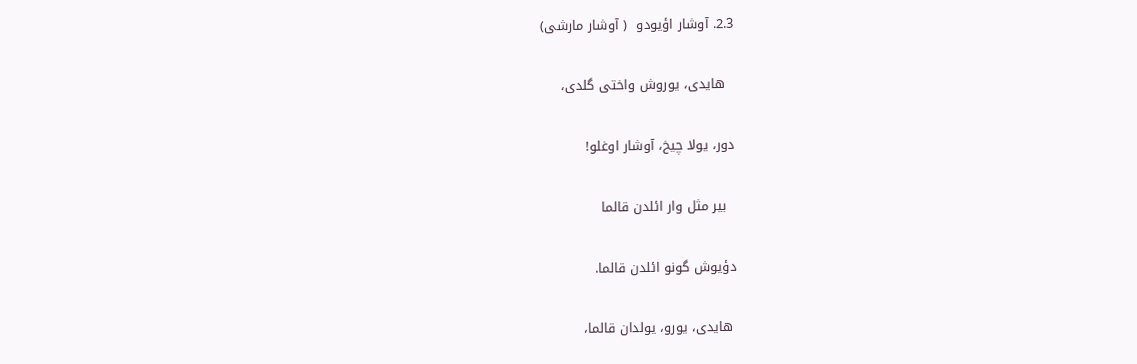2.3. آوشار اؤیودو  ( آوشار مارشی)

  هایدی، یوروش واختی گلدی،

دور، یولا چیخ، آوشار اوغلو!

  بیر مثل وار ائلدن قالما

دؤیوش گونو ائلدن قالما.

 هایدی، یورو، یولدان قالما،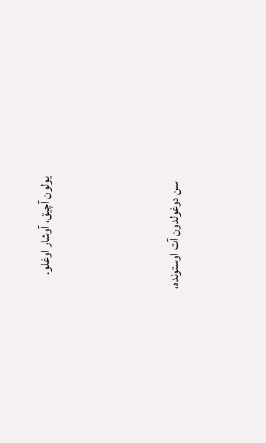یولون آچیق، آوشار اوغلو.



  سن دوغولدون آت اوستونده،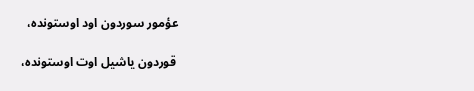عؤمور سوردون اود اوستونده،

 قوردون یاشیل اوت اوستونده،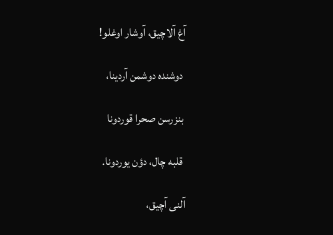آغ آلاچیق، آوشار اوغلو!

 دوشنده دوشمن آردینا،

 بنزرسن صحرا قوردونا

 قلبه چال، دؤن یوردونا.

آلنی آچیق،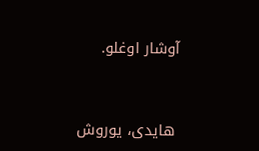آوشار اوغلو.



 هایدی، یوروش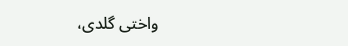واختی گلدی،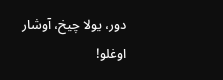دور، یولا چیخ، آوشار اوغلو!